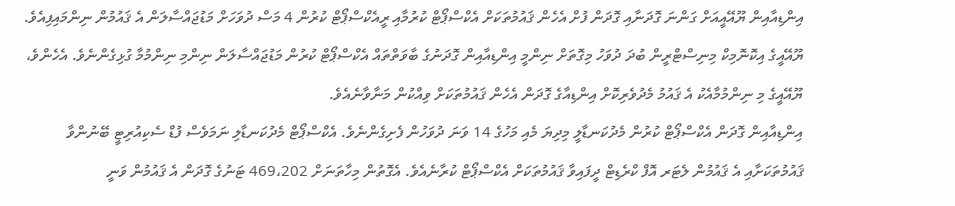އިންޑިއާއިން ޔޫއޭއީއަށް ގަންނަ ގޮދަނާއި ގޮދަން ފުށް އެހެން ޤައުމުތަކަށް އެކްސްޕޯޓް ކުރުމާއި ރީއެކްސްޕޯޓް ކުރުން 4 މަސް ދުވަހަށް މަޑުޖައްސާލަން އެ ޤައުމުން ނިންމައިފިއެވެ.
ޔޫއޭއީގެ އިކޮނޮމިކް މިނިސްޓްރީން ބުދަ ދުވަހު މިގޮތަށް ނިންމީ އިންޑިއާއިން ގޮދަނުގެ ބާވަތްތައް އެކްސްޕޯޓް ކުރުން މަޑުޖައްސާލަން ނިންމި ނިންމުމާ ގުޅިގެންނެވެ. އެހެންވެ، ޔޫއޭއީގެ މި ނިންމުމާއެކު އެ ޤައުމު މެދުވެރިކޮށް އިންޑިއާގެ ގޮދަން އެހެން ޤައުމުތަކަށް ވިއްކުން މަނާވާނެއެވެ.
އިންޑިއާއިން ގޮދަން އެކްސްޕޯޓް ކުރުން މެދުކަނޑާލީ މިދިޔަ މެއި މަހުގެ 14 ވަނަ ދުވަހުން ފެށިގެންނެވެ. އެކްސްޕޯޓް މެދުކަނޑާލި ނަމަވެސް ފުޑް ސެކިއުރިޓީ ބޭނުންވާ ޤައުމުތަކަށާއި އެ ޤައުމުން ލެޓަރ އޮފް ކްރެޑިޓް ދީފައިވާ ޤައުމުތަކަށް އެކްސްޕޯޓް ކުރާނެއެވެ. އެގޮތުން މިހާތަނަށް 469،202 ޓަނުގެ ގޮދަން އެ ޤައުމުން ވަނީ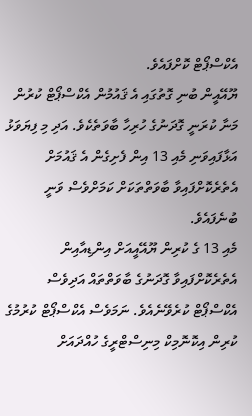އެކްސްޕޯޓް ކޮށްފައެވެ.
ޔޫއޭއީން ބުނި ގޮތުގައި އެ ޤައުމުން އެކްސްޕޯޓް ކުރުން މަނާ ކުރަނީ ގޮދަނުގެ ހުރިހާ ބާވަތެކެވެ. އަދި މި ފިޔަވަޅު އަޅާފައިވަނި މެއި 13 އިން ފެށިގެން އެ ޤައުމަށް އެތެރެކޮށްފައިވާ ބާވަތްތަކަށް ކަމަށްވެސް ވަނީ ބުނެފައެވެ.
މެއި 13 ގެ ކުރިން ޔޫއޭއީއަށް އިންޑިއާއިން އެތެރެކޮށްފައިވާ ގޮދަނުގެ ބާވަތްތައް އަދިވެސް އެކްސްޕޯޓް ކުރެވޭނެއެވެ. ނަމަވެސް އެކްސްޕޯޓް ކުރުމުގެ ކުރިން އިކޮނޮމިކް މިނިސްޓްރީގެ ހުއްދައަށް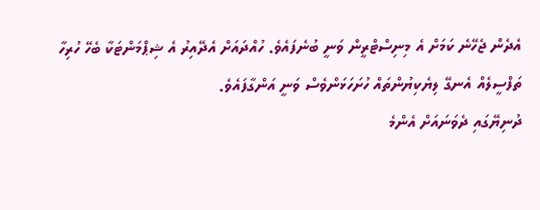އެދެން ޖެހޭނެ ކަމަށް އެ މިނިސްޓްރީން ވަނީ ބުނެފައެވެ. ހުއްދައަށް އެދޭއިރު އެ ޝިޕްމަންޓަކާ ބެހޭ ހުރިހާ ތަފްސީލެއް އެނގޭ ލިޔެކިޔުންތައް ހުށަހަޅަންވެސް ވަނީ އަންގާފައެވެ.
ދުނިޔޭގައި ދެވަނައަށް އެންމެ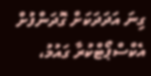ގިނަ އަދަދަކަށް ގޮދަންފުށް އެކްސްޕޯޓްކުރާ ގައުމު،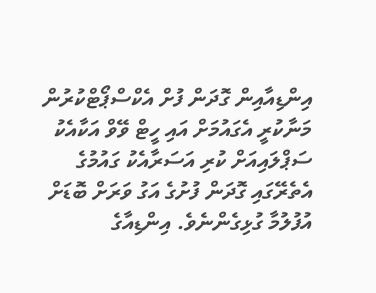އިންޑިއާއިން ގޮދަން ފުށް އެކްސްޕޯޓްކުރުން މަނާކުރީ އެގައުމަށް އައި ހީޓް ވޭވް އަކާއެކު ސަޕްލައިއަށް ކުރި އަސަރާއެކު ގައުމުގެ އެތެރޭގައި ގޮދަން ފުށުގެ އަގު ވަރަށް ބޮޑަށް އުފުލުމާ ގުޅިގެންނެވެ. އިންޑިއާގެ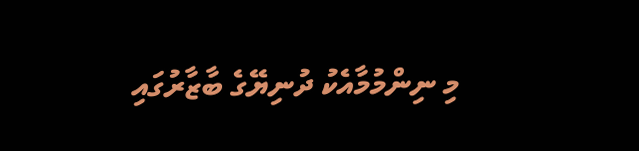މި ނިންމުމާއެކު ދުނިޔޭގެ ބާޒާރުގައި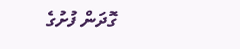ގޮދަން ފުށުގެ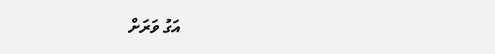އަގު ވަރަށް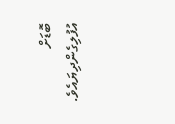ބޮޑަށް އުފުލިގެންދިޔައެވެ.